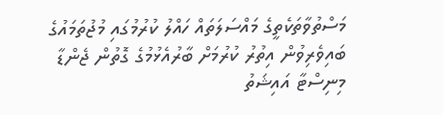މަސްތުވާތަކެތީގެ މައްސަލަތައް ހައްލު ކުރުމުގައި މުޖުތަމައުގެ ބައިވެރިވުން އިތުރު ކުރުމަށް ބާރުއެޅުމުގެ ގޮތުން ޖެންޑާ މިނިސްޓާ އައިޝަތު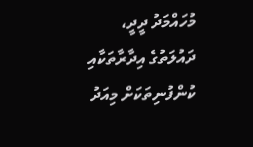މުހައްމަދު ދީދީ، ދައުލަތުގެ އިދާރާތަކާއި ކުންފުނިތަކަށް މިއަދު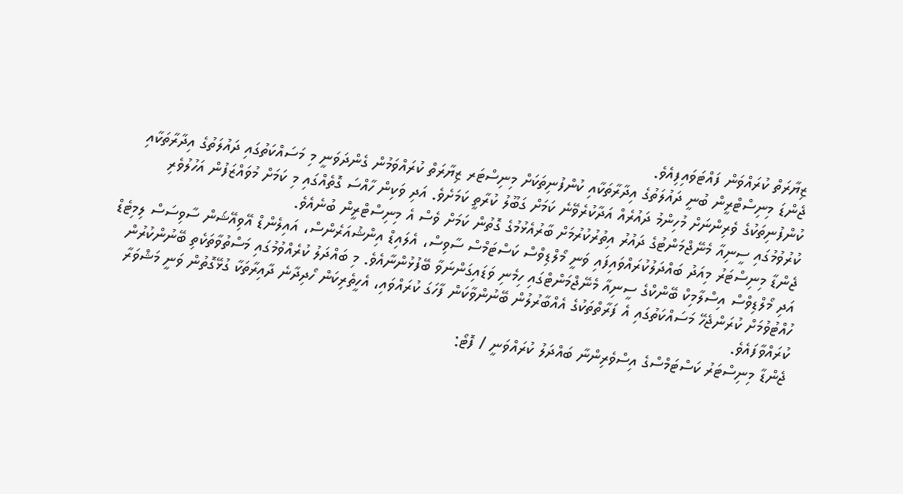ޒިޔާރަތް ކުރައްވަން ފައްޓަވައިފިއެވެ.
ޖެންޑަ މިނިސްޓްރީން ބުނީ ދައުލަތުގެ އިދާރާތަކާއި ކުންފުނިތަކަށް މިނިސްޓަރ ޒިޔާރަތް ކުރައްވަމުން ގެންދަވަނީ މި މަސައްކަތުގައި ދައުލަތުގެ އިދާރާތަކާއި ކުންފުނިތަކުގެ ވެރިންނަށް މުހިންމު ދައުރެއް އަދާކުރެވޭނެ ކަމަށް ގަބޫލު ކުރާތީ ކަމަށެވެ. އަދި ވަކިން ހާއްސަ ގޮތެއްގައި މި ކަމަށް މުވައްޒަފުން އަހުލުވެރި ކުރުވުމުގައި ސީނިއާ މެނޭޖްމަންޓުގެ ދައުރު އިތުރުކުރުމަށް ބާރުއެޅުމުގެ ގޮތުން ކަމަށް ވެސް އެ މިނިސްޓްރީން ބުނެއެވެ.
ޖެންޑާ މިނިސްޓަރު މިއަދު ބައްދަލުކުރައްވައިފައި ވަނީ މޯލްޑިވްސް ކަސްޓަމްސް ސާވިސް، އެލައިޑް އިންޝުއަރެންސް، އައިލެންޑް އޭވިއޭޝަން ސާވިސަސް ލިމިޓެޑް އަދި މޯލްޑިވްސް އިސްލާމިކް ބޭންކްގެ ސީނިއާ މެނޭޖްމަންޓްގައި ހިމެނި ވަޑައިގަންނަވާ ބޭފުޅުންނާއެވެ. މި ބައްދަލު ކުރެއްވުމުގައި މަސްތުވާތަކެތި ބޭނުންކުރުން ހުއްޓުވުމަށް ކުރަންޖެހޭ މަސައްކަތުގައި އެ ފަރާތްތަކުގެ އެއްބާރުލުން ބޭނުންވާކަން ފާހަގަ ކުރައްވައި، އެހީތެރިކަން ހޯދިދާނެ ދާއިރާތަކާ ގުޅޭގޮތުން ވަނީ މަޝްވަރާ ކުރައްވާފައެވެ.
ޖެންޑާ މިނިސްޓަރު ކަސްޓަމްސްގެ އިސްވެރިންނާ ބައްދަލު ކުރައްވަނީ / ފޮޓޯ: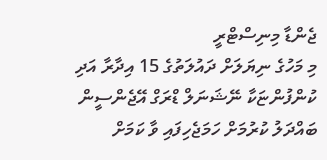ޖެންޑާ މިނިސްޓްރީ
މި މަހުގެ ނިޔަލަށް ދައުލަތުގެ 15 އިދާރާ އަދި ކުންފުންޏަކާ ނޭޝަނަލް ޑްރަގް އޭޖެންސީން ބައްދަލު ކުރުމަށް ހަމަޖެހިފައި ވާ ކަމަށް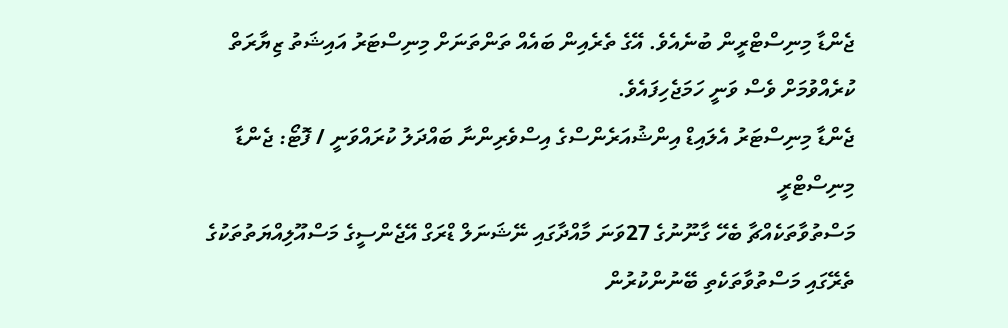ޖެންޑާ މިނިސްޓްރީން ބުނެއެވެ. އޭގެ ތެރެއިން ބައެއް ތަންތަނަށް މިނިސްޓަރު އައިޝަތު ޒިޔާރަތް ކުރެއްވުމަށް ވެސް ވަނީ ހަމަޖެހިފައެވެ.
ޖެންޑާ މިނިސްޓަރު އެލައިޑް އިންޝުއަރެންސްގެ އިސްވެރިންނާ ބައްދަލު ކުރައްވަނީ / ފޮޓޯ: ޖެންޑާ މިނިސްޓްރީ
މަސްތުވާތަކެއްޗާ ބެހޭ ގާނޫނުގެ 27ވަނަ މާއްދާގައި ނޭޝަނަލް ޑްރަގް އޭޖެންސީގެ މަސްއޫލިއްޔަތުތަކުގެ ތެރޭގައި މަސްތުވާތަކެތި ބޭނުންކުރުން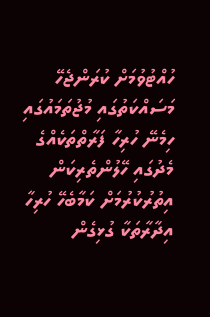ހުއްޓުވުމަށް ކުރަންޖެހޭ މަސައްކަތުގައި މުޖުތަމައުގައި ހިމެނޭ ހުރިހާ ފަރާތްތަކެއްގެ މެދުގައި ހޭލުންތެރިކަން އިތުރުކުރުމަށް ކަމާބެހޭ ހުރިހާ އިދާރާތަކާ ގުޅިގެން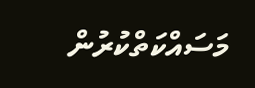މަސައްކަތްކުރުން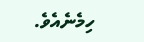ހިމެނެއެވެ.